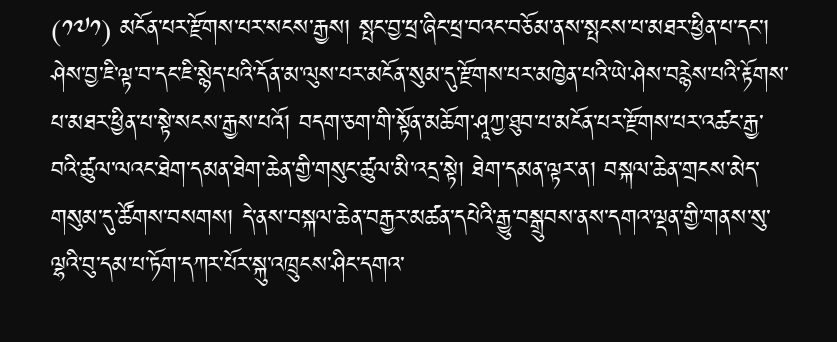(༡༧༡) མངོན་པར་རྫོགས་པར་སངས་རྒྱས། སྤང་བྱ་ཕྲ་ཞིང་ཕྲ་བའང་བཅོམ་ནས་སྤངས་པ་མཐར་ཕྱིན་པ་དང་། ཤེས་བྱ་ཇི་ལྟ་བ་དང་ཇི་སྙེད་པའི་དོན་མ་ལུས་པར་མངོན་སུམ་དུ་རྫོགས་པར་མཁྱེན་པའི་ཡེ་ཤེས་བརྙེས་པའི་རྟོགས་པ་མཐར་ཕྱིན་པ་སྟེ་སངས་རྒྱས་པའོ། བདག་ཅག་གི་སྟོན་མཆོག་ཤཱཀྱ་ཐུབ་པ་མངོན་པར་རྫོགས་པར་འཚང་རྒྱ་བའི་ཚུལ་ལའང་ཐེག་དམན་ཐེག་ཆེན་གྱི་གསུང་ཚུལ་མི་འདྲ་སྟེ། ཐེག་དམན་ལྟར་ན། བསྐལ་ཆེན་གྲངས་མེད་གསུམ་དུ་ཚོགས་བསགས། དེ་ནས་བསྐལ་ཆེན་བརྒྱར་མཚན་དཔེའི་རྒྱུ་བསྒྲུབས་ནས་དགའ་ལྡན་གྱི་གནས་སུ་ལྷའི་བུ་དམ་པ་ཏོག་དཀར་པོར་སྐུ་འཁྲུངས་ཤིང་དགའ་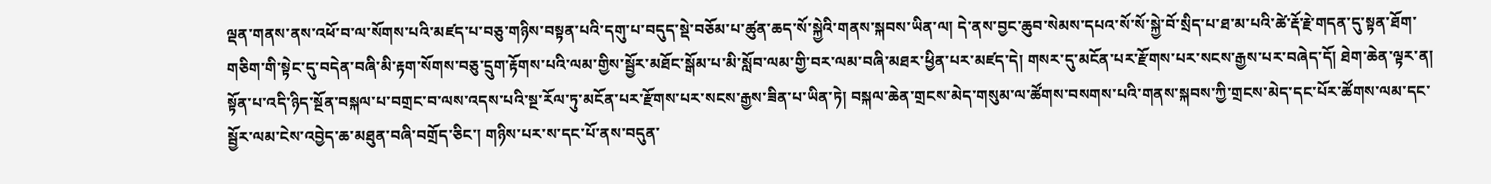ལྡན་གནས་ནས་འཕོ་བ་ལ་སོགས་པའི་མཛད་པ་བཅུ་གཉིས་བསྟན་པའི་དགུ་པ་བདུད་སྡེ་བཅོམ་པ་ཚུན་ཆད་སོ་སྐྱེའི་གནས་སྐབས་ཡིན་ལ། དེ་ནས་བྱང་ཆུབ་སེམས་དཔའ་སོ་སོ་སྐྱེ་བོ་སྲིད་པ་ཐ་མ་པའི་ཚེ་རྡོ་རྗེ་གདན་དུ་སྟན་ཐོག་གཅིག་གི་སྟེང་དུ་བདེན་བཞི་མི་རྟག་སོགས་བཅུ་དྲུག་རྟོགས་པའི་ལམ་གྱིས་སྦྱོར་མཐོང་སྒོམ་པ་མི་སློབ་ལམ་གྱི་བར་ལམ་བཞི་མཐར་ཕྱིན་པར་མཛད་དེ། གསར་དུ་མངོན་པར་རྫོགས་པར་སངས་རྒྱས་པར་བཞེད་དོ། ཐེག་ཆེན་ལྟར་ན། སྟོན་པ་འདི་ཉིད་སྔོན་བསྐལ་པ་བགྲང་བ་ལས་འདས་པའི་སྔ་རོལ་ཏུ་མངོན་པར་རྫོགས་པར་སངས་རྒྱས་ཟིན་པ་ཡིན་ཏེ། བསྐལ་ཆེན་གྲངས་མེད་གསུམ་ལ་ཚོགས་བསགས་པའི་གནས་སྐབས་ཀྱི་གྲངས་མེད་དང་པོར་ཚོགས་ལམ་དང་སྦྱོར་ལམ་ངེས་འབྱེད་ཆ་མཐུན་བཞི་བགྲོད་ཅིང་། གཉིས་པར་ས་དང་པོ་ནས་བདུན་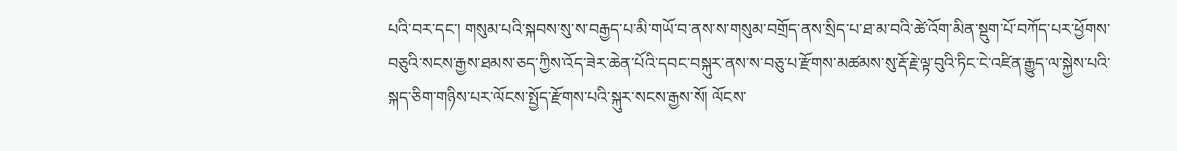པའི་བར་དང་། གསུམ་པའི་སྐབས་སུ་ས་བརྒྱད་པ་མི་གཡོ་བ་ནས་ས་གསུམ་བགྲོད་ནས་སྲིད་པ་ཐ་མ་བའི་ཚེ་འོག་མིན་སྡུག་པོ་བཀོད་པར་ཕྱོགས་བཅུའི་སངས་རྒྱས་ཐམས་ཅད་ཀྱིས་འོད་ཟེར་ཆེན་པོའི་དབང་བསྐུར་ནས་ས་བཅུ་པ་རྫོགས་མཚམས་སུ་རྡོ་རྗེ་ལྟ་བུའི་ཏིང་ངེ་འཛིན་རྒྱུད་ལ་སྐྱེས་པའི་སྐད་ཅིག་གཉིས་པར་ལོངས་སྤྱོད་རྫོགས་པའི་སྐུར་སངས་རྒྱས་སོ། ལོངས་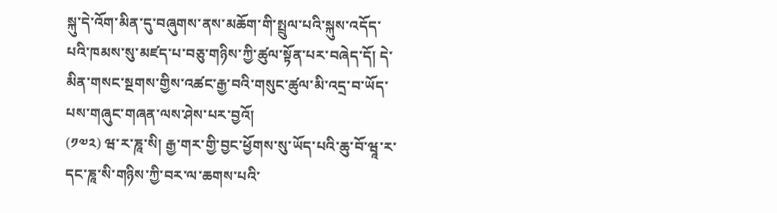སྐུ་དེ་འོག་མིན་དུ་བཞུགས་ནས་མཆོག་གི་སྤྲུལ་པའི་སྐུས་འདོད་པའི་ཁམས་སུ་མཛད་པ་བཅུ་གཉིས་ཀྱི་ཚུལ་སྟོན་པར་བཞེད་དོ། དེ་མིན་གསང་སྔགས་གྱིས་འཚང་རྒྱ་བའི་གསུང་ཚུལ་མི་འདྲ་བ་ཡོད་པས་གཞུང་གཞན་ལས་ཤེས་པར་བྱའོ།
(༡༧༢) ཝ་ར་ཎཱ་སི། རྒྱ་གར་གྱི་བྱང་ཕྱོགས་སུ་ཡོད་པའི་ཆུ་བོ་ཝཱ་ར་དང་ཎཱ་སི་གཉིས་ཀྱི་བར་ལ་ཆགས་པའི་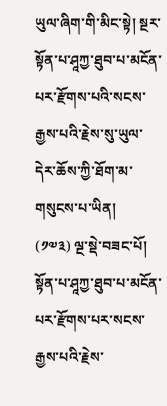ཡུལ་ཞིག་གི་མིང་སྟེ། སྔར་སྟོན་པ་ཤཱཀྱ་ཐུབ་པ་མངོན་པར་རྫོགས་པའི་སངས་རྒྱས་པའི་རྗེས་སུ་ཡུལ་དེར་ཆོས་ཀྱི་ཐོག་མ་གསུངས་པ་ཡིན།
(༡༧༣) ལྔ་སྡེ་བཟང་པོ། སྟོན་པ་ཤཱཀྱ་ཐུབ་པ་མངོན་པར་རྫོགས་པར་སངས་རྒྱས་པའི་རྗེས་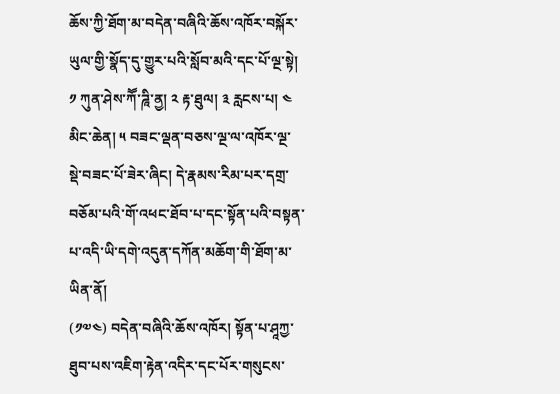ཆོས་ཀྱི་ཐོག་མ་བདེན་བཞིའི་ཆོས་འཁོར་བསྐོར་ཡུལ་གྱི་སྣོད་དུ་གྱུར་པའི་སློབ་མའི་དང་པོ་ལྔ་སྟེ། ༡ ཀུན་ཤེས་ཀཽ་ཌཱི་ནྱ། ༢ རྟ་ཐུལ། ༣ རླངས་པ། ༤ མིང་ཆེན། ༥ བཟང་ལྡན་བཅས་ལྔ་ལ་འཁོར་ལྔ་སྡེ་བཟང་པོ་ཟེར་ཞིང། དེ་རྣམས་རིམ་པར་དགྲ་བཅོམ་པའི་གོ་འཕང་ཐོབ་པ་དང་སྟོན་པའི་བསྟན་པ་འདི་ཡི་དགེ་འདུན་དཀོན་མཆོག་གི་ཐོག་མ་ཡིན་ནོ།
(༡༧༤) བདེན་བཞིའི་ཆོས་འཁོར། སྟོན་པ་ཤཱཀྱ་ཐུབ་པས་འཇིག་རྟེན་འདིར་དང་པོར་གསུངས་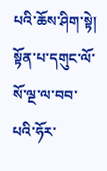པའི་ཆོས་ཤིག་སྟེ། སྟོན་པ་དགུང་ལོ་སོ་ལྔ་ལ་བབ་པའི་ཧོར་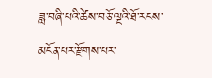ཟླ་བཞི་པའི་ཚེས་བཅོ་ལྔའི་ཐོ་རངས་མངོན་པར་རྫོགས་པར་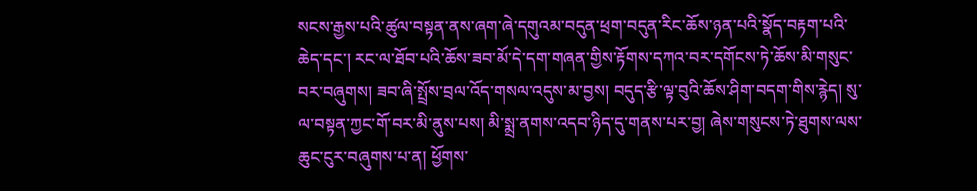སངས་རྒྱས་པའི་ཚུལ་བསྟན་ནས་ཞག་ཞེ་དགུའམ་བདུན་ཕྲག་བདུན་རིང་ཆོས་ཉན་པའི་སྣོད་བརྟག་པའི་ཆེད་དང་། རང་ལ་ཐོབ་པའི་ཆོས་ཟབ་མོ་དེ་དག་གཞན་གྱིས་རྟོགས་དཀའ་བར་དགོངས་ཏེ་ཆོས་མི་གསུང་བར་བཞུགས། ཟབ་ཞི་སྤྲོས་བྲལ་འོད་གསལ་འདུས་མ་བྱས། བདུད་རྩི་ལྟ་བུའི་ཆོས་ཤིག་བདག་གིས་རྙེད། སུ་ལ་བསྟན་ཀྱང་གོ་བར་མི་ནུས་པས། མི་སྨྲ་ནགས་འདབ་ཉིད་དུ་གནས་པར་བྱ། ཞེས་གསུངས་ཏེ་ཐུགས་ལས་ཆུང་ངུར་བཞུགས་པ་ན། ཕྱོགས་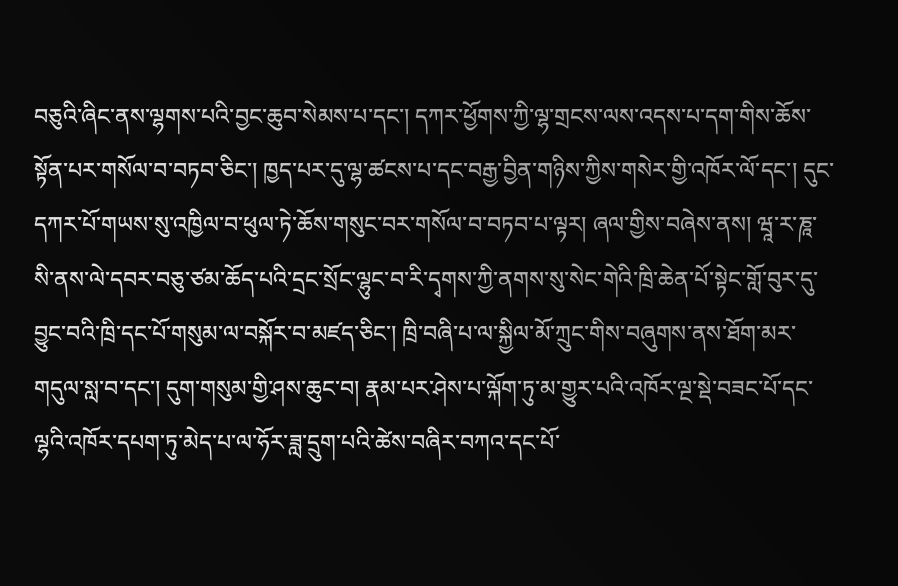བཅུའི་ཞིང་ནས་ལྷགས་པའི་བྱང་ཆུབ་སེམས་པ་དང་། དཀར་ཕྱོགས་ཀྱི་ལྷ་གྲངས་ལས་འདས་པ་དག་གིས་ཆོས་སྟོན་པར་གསོལ་བ་བཏབ་ཅིང་། ཁྱད་པར་དུ་ལྷ་ཚངས་པ་དང་བརྒྱ་བྱིན་གཉིས་ཀྱིས་གསེར་གྱི་འཁོར་ལོ་དང་། དུང་དཀར་པོ་གཡས་སུ་འཁྱིལ་བ་ཕུལ་ཏེ་ཆོས་གསུང་བར་གསོལ་བ་བཏབ་པ་ལྟར། ཞལ་གྱིས་བཞེས་ནས། ཝཱ་ར་ཎཱ་སི་ནས་ལེ་དབར་བཅུ་ཙམ་ཆོད་པའི་དྲང་སྲོང་ལྷུང་བ་རི་དྭགས་ཀྱི་ནགས་སུ་སེང་གེའི་ཁྲི་ཆེན་པོ་སྟེང་གློ་བུར་དུ་བྱུང་བའི་ཁྲི་དང་པོ་གསུམ་ལ་བསྐོར་བ་མཛད་ཅིང་། ཁྲི་བཞི་པ་ལ་སྐྱིལ་མོ་ཀྲུང་གིས་བཞུགས་ནས་ཐོག་མར་གདུལ་སླ་བ་དང་། དུག་གསུམ་གྱི་ཤས་ཆུང་བ། རྣམ་པར་ཤེས་པ་ལྐོག་ཏུ་མ་གྱུར་པའི་འཁོཪ་ལྔ་སྡེ་བཟང་པོ་དང་ལྷའི་འཁོར་དཔག་ཏུ་མེད་པ་ལ་ཧོར་ཟླ་དྲུག་པའི་ཚེས་བཞིར་བཀའ་དང་པོ་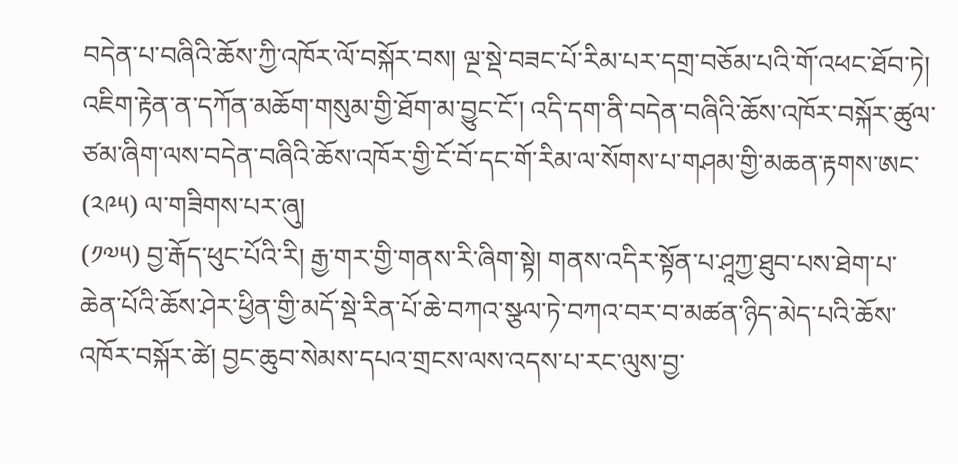བདེན་པ་བཞིའི་ཆོས་ཀྱི་འཁོར་ལོ་བསྐོར་བས། ལྔ་སྡེ་བཟང་པོ་རིམ་པར་དགྲ་བཅོམ་པའི་གོ་འཕང་ཐོབ་ཏེ། འཇིག་རྟེན་ན་དཀོན་མཆོག་གསུམ་གྱི་ཐོག་མ་བྱུང་ངོ་། འདི་དག་ནི་བདེན་བཞིའི་ཆོས་འཁོར་བསྐོར་ཚུལ་ཙམ་ཞིག་ལས་བདེན་བཞིའི་ཆོས་འཁོར་གྱི་ངོ་བོ་དང་གོ་རིམ་ལ་སོགས་པ་གཤམ་གྱི་མཆན་རྟགས་ཨང་ (༢༩༥) ལ་གཟིགས་པར་ཞུ།
(༡༧༥) བྱ་རྒོད་ཕུང་པོའི་རི། རྒྱ་གར་གྱི་གནས་རི་ཞིག་སྟེ། གནས་འདིར་སྟོན་པ་ཤཱཀྱ་ཐུབ་པས་ཐེག་པ་ཆེན་པོའི་ཆོས་ཤེར་ཕྱིན་གྱི་མདོ་སྡེ་ཪིན་པོ་ཆེ་བཀའ་སྩལ་ཏེ་བཀའ་བར་བ་མཚན་ཉིད་མེད་པའི་ཆོས་འཁོར་བསྐོར་ཚེ། བྱང་ཆུབ་སེམས་དཔའ་གྲངས་ལས་འདས་པ་རང་ལུས་བྱ་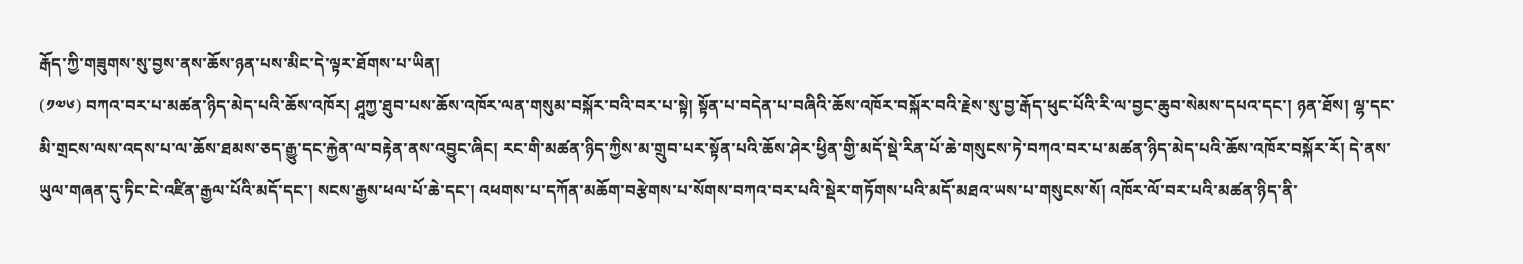རྒོད་ཀྱི་གཟུགས་སུ་བྱས་ནས་ཆོས་ཉན་པས་མིང་དེ་ལྟར་ཐོགས་པ་ཡིན།
(༡༧༦) བཀའ་བར་པ་མཚན་ཉིད་མེད་པའི་ཆོས་འཁོར། ཤཱཀྱ་ཐུབ་པས་ཆོས་འཁོཪ་ལན་གསུམ་བསྐོཪ་བའི་བར་པ་སྟེ། སྟོན་པ་བདེན་པ་བཞིའི་ཆོས་འཁོར་བསྐོར་བའི་རྗེས་སུ་བྱ་རྒོད་ཕུང་པོའི་རི་ལ་བྱང་ཆུབ་སེམས་དཔའ་དང་། ཉན་ཐོས། ལྷ་དང་མི་གྲངས་ལས་འདས་པ་ལ་ཆོས་ཐམས་ཅད་རྒྱུ་དང་རྐྱེན་ལ་བརྟེན་ནས་འབྱུང་ཞིང། རང་གི་མཚན་ཉིད་ཀྱིས་མ་གྲུབ་པཪ་སྟོན་པའི་ཆོས་ཤེཪ་ཕྱིན་གྱི་མདོ་སྡེ་ཪིན་པོ་ཆེ་གསུངས་ཏེ་བཀའ་བར་པ་མཚན་ཉིད་མེད་པའི་ཆོས་འཁོར་བསྐོར་རོ། དེ་ནས་ཡུལ་གཞན་དུ་ཏིང་ངེ་འཛིན་རྒྱལ་པོའི་མདོ་དང་། སངས་རྒྱས་ཕལ་པོ་ཆེ་དང་། འཕགས་པ་དཀོན་མཆོག་བརྩེགས་པ་སོགས་བཀའ་བར་པའི་སྡེར་གཏོགས་པའི་མདོ་མཐའ་ཡས་པ་གསུངས་སོ། འཁོར་ལོ་བར་པའི་མཚན་ཉིད་ནི་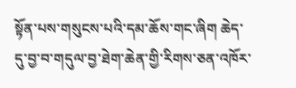སྟོན་པས་གསུངས་པའི་དམ་ཆོས་གང་ཞིག ཆེད་དུ་བྱ་བ་གདུལ་བྱ་ཐེག་ཆེན་གྱི་རིགས་ཅན་འཁོར་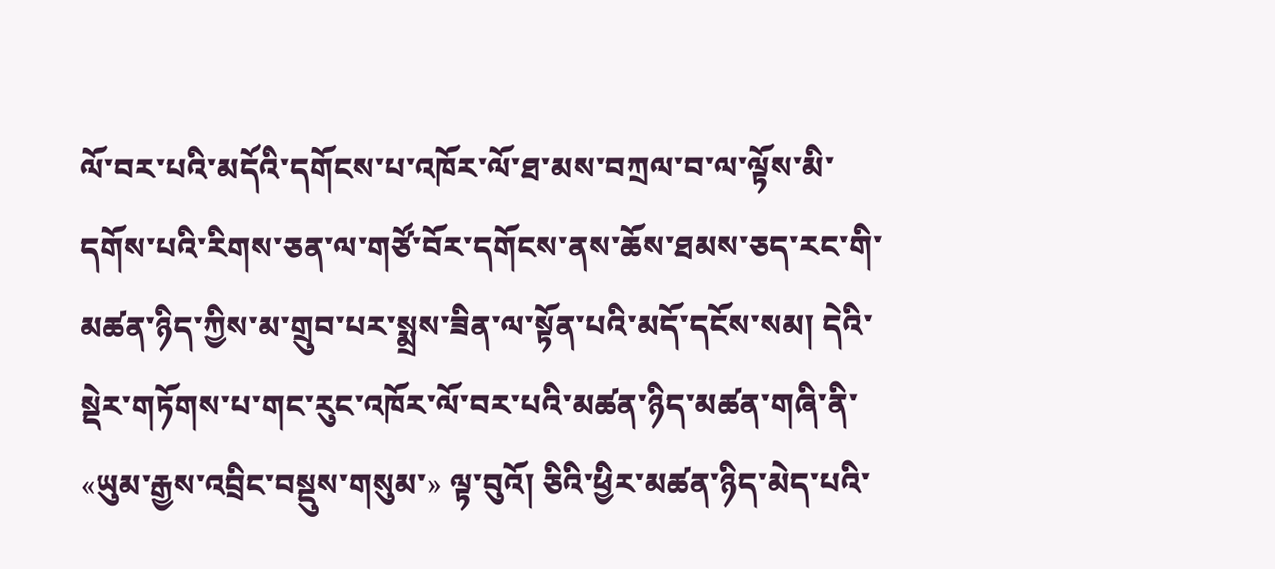ལོ་བར་པའི་མདོའི་དགོངས་པ་འཁོར་ལོ་ཐ་མས་བཀྲལ་བ་ལ་ལྟོས་མི་དགོས་པའི་རིགས་ཅན་ལ་གཙོ་བོར་དགོངས་ནས་ཆོས་ཐམས་ཅད་རང་གི་མཚན་ཉིད་ཀྱིས་མ་གྲུབ་པར་སྨྲས་ཟིན་ལ་སྟོན་པའི་མདོ་དངོས་སམ། དེའི་སྡེར་གཏོགས་པ་གང་རུང་འཁོར་ལོ་བར་པའི་མཚན་ཉིད་མཚན་གཞི་ནི་ «ཡུམ་རྒྱས་འབྲིང་བསྡུས་གསུམ་» ལྟ་བུའོ། ཅིའི་ཕྱིར་མཚན་ཉིད་མེད་པའི་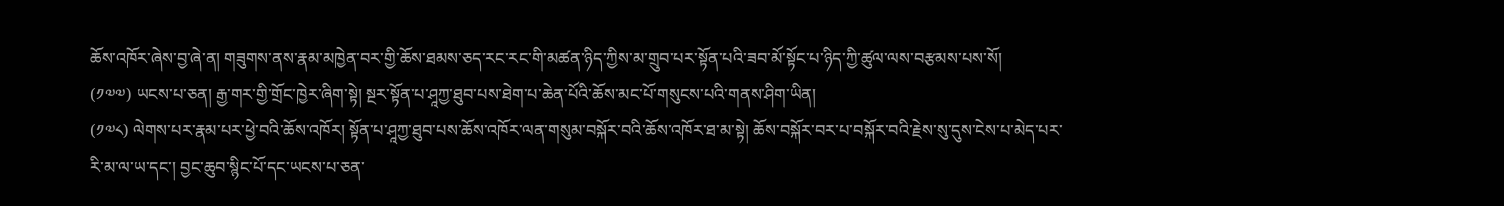ཆོས་འཁོར་ཞེས་བྱ་ཞེ་ན། གཟུགས་ནས་རྣམ་མཁྱེན་བར་གྱི་ཆོས་ཐམས་ཅད་རང་རང་གི་མཚན་ཉིད་ཀྱིས་མ་གྲུབ་པར་སྟོན་པའི་ཟབ་མོ་སྟོང་པ་ཉིད་ཀྱི་ཚུལ་ལས་བརྩམས་པས་སོ།
(༡༧༧) ཡངས་པ་ཅན། རྒྱ་གར་གྱི་གྲོང་ཁྱེར་ཞིག་སྟེ། སྔར་སྟོན་པ་ཤཱཀྱ་ཐུབ་པས་ཐེག་པ་ཆེན་པོའི་ཆོས་མང་པོ་གསུངས་པའི་གནས་ཤིག་ཡིན།
(༡༧༨) ལེགས་པར་རྣམ་པར་ཕྱེ་བའི་ཆོས་འཁོར། སྟོན་པ་ཤཱཀྱ་ཐུབ་པས་ཆོས་འཁོར་ལན་གསུམ་བསྐོར་བའི་ཆོས་འཁོར་ཐ་མ་སྟེ། ཆོས་བསྐོར་བར་པ་བསྐོར་བའི་རྗེས་སུ་དུས་ངེས་པ་མེད་པར་རི་མ་ལ་ཡ་དང་། བྱང་ཆུབ་སྙིང་པོ་དང་ཡངས་པ་ཅན་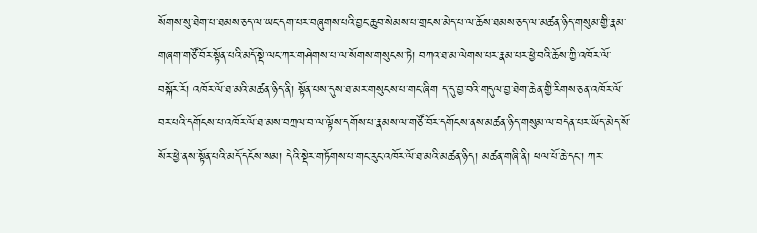སོགས་སུ་ཐེག་པ་ཐམས་ཅད་ལ་ཡང་དག་པར་བཞུགས་པའི་བྱང་ཆུབ་སེམས་པ་གྲངས་མེད་པ་ལ་ཆོས་ཐམས་ཅད་ལ་མཚན་ཉིད་གསུམ་གྱི་རྣམ་གཞག་གཙོ་བོར་སྟོན་པའི་མདོ་སྡེ་ལང་ཀར་གཤེགས་པ་ལ་སོགས་གསུངས་ཏེ། བཀའ་ཐ་མ་ལེགས་པར་རྣམ་པར་ཕྱེ་བའི་ཆོས་ཀྱི་འཁོར་ལོ་བསྐོར་རོ། འཁོར་ལོ་ཐ་མའི་མཚན་ཉིད་ནི། སྟོན་པས་དུས་ཐ་མར་གསུངས་པ་གང་ཞིག ད་དུ་བྱ་བའི་གདུལ་བྱ་ཐེག་ཆེན་གྱི་རིགས་ཅན་འཁོར་ལོ་བར་པའི་དགོངས་པ་འཁོར་ལོ་ཐ་མས་བཀྲལ་བ་ལ་ལྟོས་དགོས་པ་རྣམས་ལ་གཙོ་བོར་དགོངས་ནས་མཚན་ཉིད་གསུམ་ལ་བདེན་པར་ཡོད་མེད་སོ་སོར་ཕྱེ་ནས་སྟོན་པའི་མདོ་དངོས་སམ། དེའི་སྡེར་གཏོགས་པ་གང་རུང་འཁོར་ལོ་ཐ་མའི་མཚན་ཉིད། མཚན་གཞི་ནི། ཕལ་པོ་ཆེ་དང་། ཀར་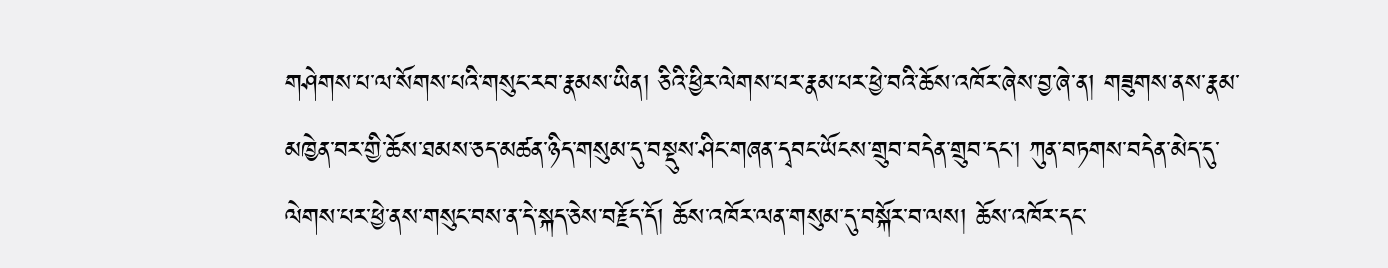གཤེགས་པ་ལ་སོགས་པའི་གསུང་རབ་རྣམས་ཡིན། ཅིའི་ཕྱིར་ལེགས་པར་རྣམ་པར་ཕྱེ་བའི་ཆོས་འཁོར་ཞེས་བྱ་ཞེ་ན། གཟུགས་ནས་རྣམ་མཁྱེན་བར་གྱི་ཆོས་ཐམས་ཅད་མཚན་ཉིད་གསུམ་དུ་བསྡུས་ཤིང་གཞན་དྭབང་ཡོངས་གྲུབ་བདེན་གྲུབ་དང་། ཀུན་བཏགས་བདེན་མེད་དུ་ལེགས་པར་ཕྱེ་ནས་གསུང་བས་ན་དེ་སྐད་ཅེས་བརྗོད་དོ། ཆོས་འཁོར་ལན་གསུམ་དུ་བསྐོར་བ་ལས། ཆོས་འཁོར་དང་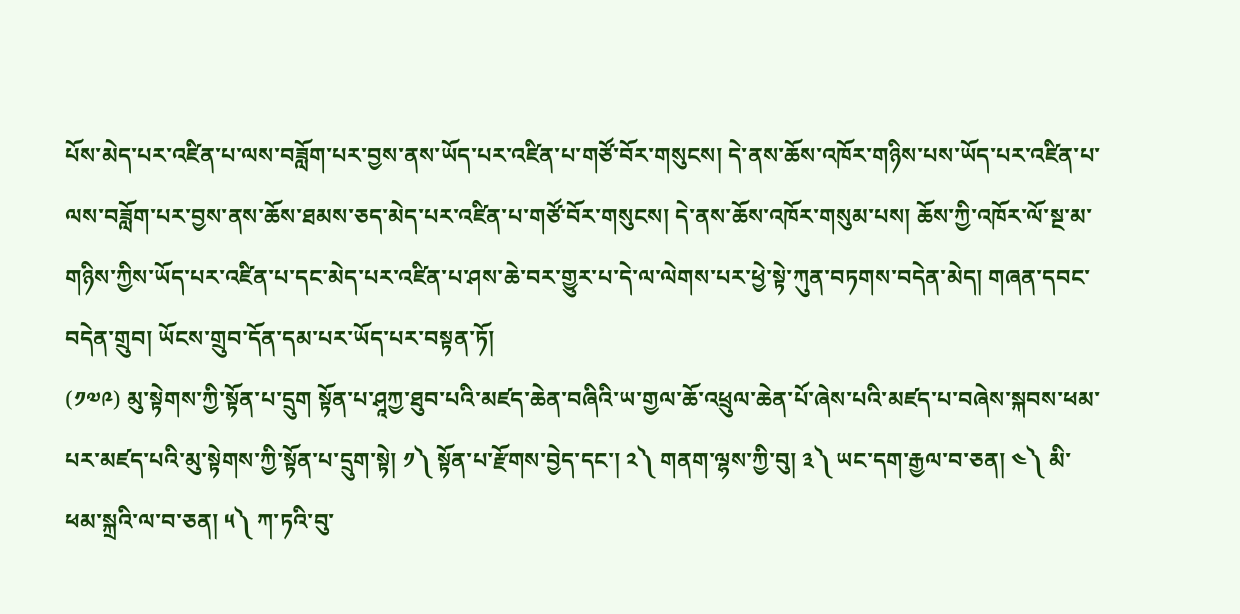པོས་མེད་པར་འཛིན་པ་ལས་བཟློག་པར་བྱས་ནས་ཡོད་པར་འཛིན་པ་གཙོ་བོར་གསུངས། དེ་ནས་ཆོས་འཁོར་གཉིས་པས་ཡོད་པར་འཛིན་པ་ལས་བཟློག་པར་བྱས་ནས་ཆོས་ཐམས་ཅད་མེད་པར་འཛིན་པ་གཙོ་བོར་གསུངས། དེ་ནས་ཆོས་འཁོར་གསུམ་པས། ཆོས་ཀྱི་འཁོར་ལོ་སྔ་མ་གཉིས་ཀྱིས་ཡོད་པར་འཛིན་པ་དང་མེད་པར་འཛིན་པ་ཤས་ཆེ་བར་གྱུར་པ་དེ་ལ་ལེགས་པར་ཕྱེ་སྟེ་ཀུན་བཏགས་བདེན་མེད། གཞན་དབང་བདེན་གྲུབ། ཡོངས་གྲུབ་དོན་དམ་པར་ཡོད་པར་བསྟན་ཏོ།
(༡༧༩) མུ་སྟེགས་ཀྱི་སྟོན་པ་དྲུག སྟོན་པ་ཤཱཀྱ་ཐུབ་པའི་མཛད་ཆེན་བཞིའི་ཡ་གྱལ་ཆོ་འཕྲུལ་ཆེན་པོ་ཞེས་པའི་མཛད་པ་བཞེས་སྐབས་ཕམ་པར་མཛད་པའི་མུ་སྟེགས་ཀྱི་སྟོན་པ་དྲུག་སྟེ། ༡༽ སྟོན་པ་རྫོགས་བྱེད་དང་། ༢༽ གནག་ལྷས་ཀྱི་བུ། ༣༽ ཡང་དག་རྒྱལ་བ་ཅན། ༤༽ མི་ཕམ་སྐྲའི་ལ་བ་ཅན། ༥༽ ཀ་ཏའི་བུ་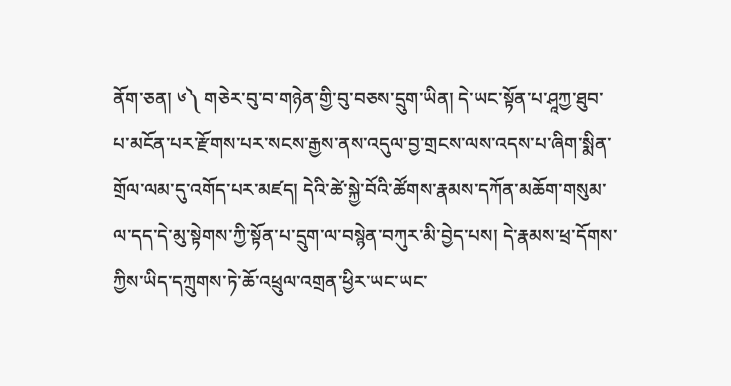ནོག་ཅན། ༦༽ གཅེར་བུ་བ་གཉེན་གྱི་བུ་བཅས་དྲུག་ཡིན། དེ་ཡང་སྟོན་པ་ཤཱཀྱ་ཐུབ་པ་མངོན་པར་རྫོགས་པར་སངས་རྒྱས་ནས་འདུལ་བྱ་གྲངས་ལས་འདས་པ་ཞིག་སྨིན་གྲོལ་ལམ་དུ་འགོད་པར་མཛད། དེའི་ཚེ་སྐྱེ་བོའི་ཚོགས་རྣམས་དཀོན་མཆོག་གསུམ་ལ་དད་དེ་མུ་སྟེགས་ཀྱི་སྟོན་པ་དྲུག་ལ་བསྙེན་བཀུར་མི་བྱེད་པས། དེ་རྣམས་ཕྲ་དོགས་ཀྱིས་ཡིད་དཀྲུགས་ཏེ་ཆོ་འཕྲུལ་འགྲན་ཕྱིཪ་ཡང་ཡང་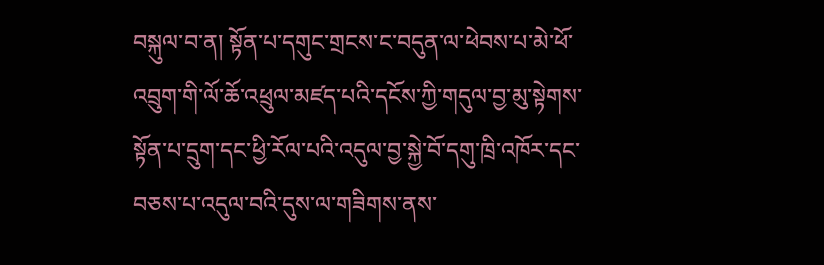བསྐུལ་བ་ན། སྟོན་པ་དགུང་གྲངས་ང་བདུན་ལ་ཕེབས་པ་མེ་ཕོ་འབྲུག་གི་ལོ་ཆོ་འཕྲུལ་མཛད་པའི་དངོས་ཀྱི་གདུལ་བྱ་མུ་སྟེགས་སྟོན་པ་དྲུག་དང་ཕྱི་རོལ་པའི་འདུལ་བྱ་སྐྱེ་བོ་དགུ་ཁྲི་འཁོར་དང་བཅས་པ་འདུལ་བའི་དུས་ལ་གཟིགས་ནས་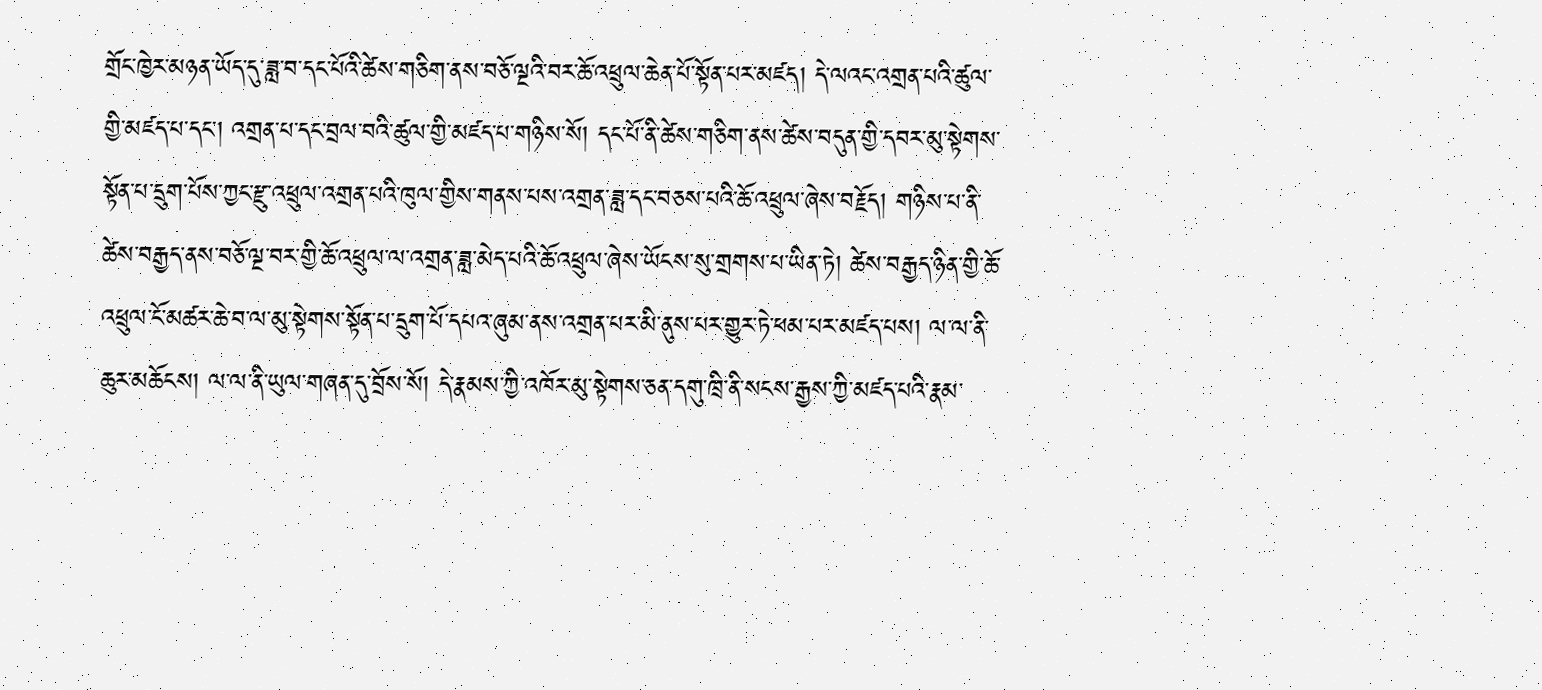གྲོང་ཁྱེར་མཉན་ཡོད་དུ་ཟླ་བ་དང་པོའི་ཚེས་གཅིག་ནས་བཅོ་ལྔའི་བར་ཆོ་འཕྲུལ་ཆེན་པོ་སྟོན་པར་མཛད། དེ་ལའང་འགྲན་པའི་ཚུལ་གྱི་མཛད་པ་དང་། འགྲན་པ་དང་བྲལ་བའི་ཚུལ་གྱི་མཛད་པ་གཉིས་སོ། དང་པོ་ནི་ཚེས་གཅིག་ནས་ཚེས་བདུན་གྱི་དབར་མུ་སྟེགས་སྟོན་པ་དྲུག་པོས་ཀྱང་རྫུ་འཕྲུལ་འགྲན་པའི་ཁུལ་གྱིས་གནས་པས་འགྲན་ཟླ་དང་བཅས་པའི་ཆོ་འཕྲུལ་ཞེས་བརྗོད། གཉིས་པ་ནི་ཚེས་བརྒྱད་ནས་བཅོ་ལྔ་བར་གྱི་ཆོ་འཕྲུལ་ལ་འགྲན་ཟླ་མེད་པའི་ཆོ་འཕྲུལ་ཞེས་ཡོངས་སུ་གྲགས་པ་ཡིན་ཏེ། ཚེས་བརྒྱད་ཉིན་གྱི་ཆོ་འཕྲུལ་ངོ་མཚར་ཆེ་བ་ལ་མུ་སྟེགས་སྟོན་པ་དྲུག་པོ་དཔའ་ཞུམ་ནས་འགྲན་པར་མི་ནུས་པར་གྱུར་ཏེ་ཕམ་པར་མཛད་པས། ལ་ལ་ནི་ཆུར་མཆོངས། ལ་ལ་ནི་ཡུལ་གཞན་དུ་བྲོས་སོ། དེ་རྣམས་ཀྱི་འཁོར་མུ་སྟེགས་ཅན་དགུ་ཁྲི་ནི་སངས་རྒྱས་ཀྱི་མཛད་པའི་རྣམ་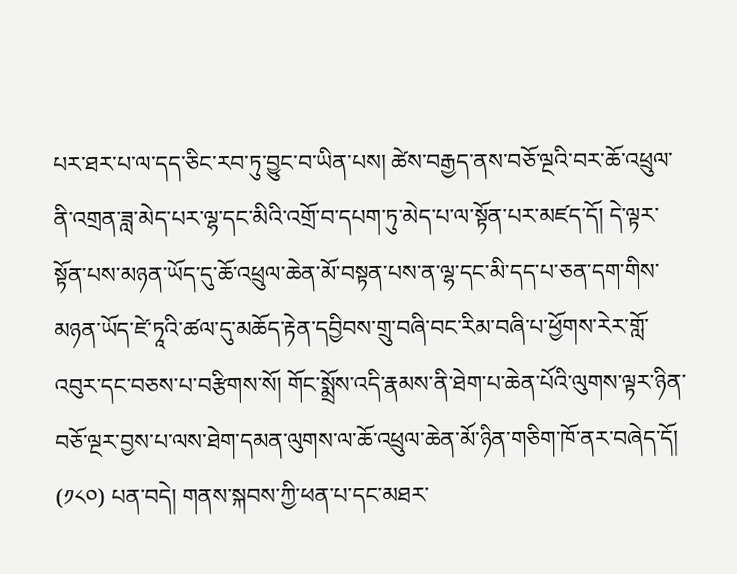པར་ཐར་པ་ལ་དད་ཅིང་རབ་ཏུ་བྱུང་བ་ཡིན་པས། ཚེས་བརྒྱད་ནས་བཅོ་ལྔའི་བར་ཆོ་འཕྲུལ་ནི་འགྲན་ཟླ་མེད་པར་ལྷ་དང་མིའི་འགྲོ་བ་དཔག་ཏུ་མེད་པ་ལ་སྟོན་པར་མཛད་དོ། དེ་ལྟར་སྟོན་པས་མཉན་ཡོད་དུ་ཆོ་འཕྲུལ་ཆེན་མོ་བསྟན་པས་ན་ལྷ་དང་མི་དད་པ་ཅན་དག་གིས་མཉན་ཡོད་ཛེ་ཏཱའི་ཚལ་དུ་མཆོད་རྟེན་དབྱིབས་གྲུ་བཞི་བང་རིམ་བཞི་པ་ཕྱོགས་རེར་གློ་འབུར་དང་བཅས་པ་བརྩིགས་སོ། གོང་སྨྲོས་འདི་རྣམས་ནི་ཐེག་པ་ཆེན་པོའི་ལུགས་ལྟར་ཉིན་བཅོ་ལྔར་བྱས་པ་ལས་ཐེག་དམན་ལུགས་ལ་ཆོ་འཕྲུལ་ཆེན་མོ་ཉིན་གཅིག་ཁོ་ནར་བཞེད་དོ།
(༡༨༠) པན་བདེ། གནས་སྐབས་ཀྱི་ཕན་པ་དང་མཐར་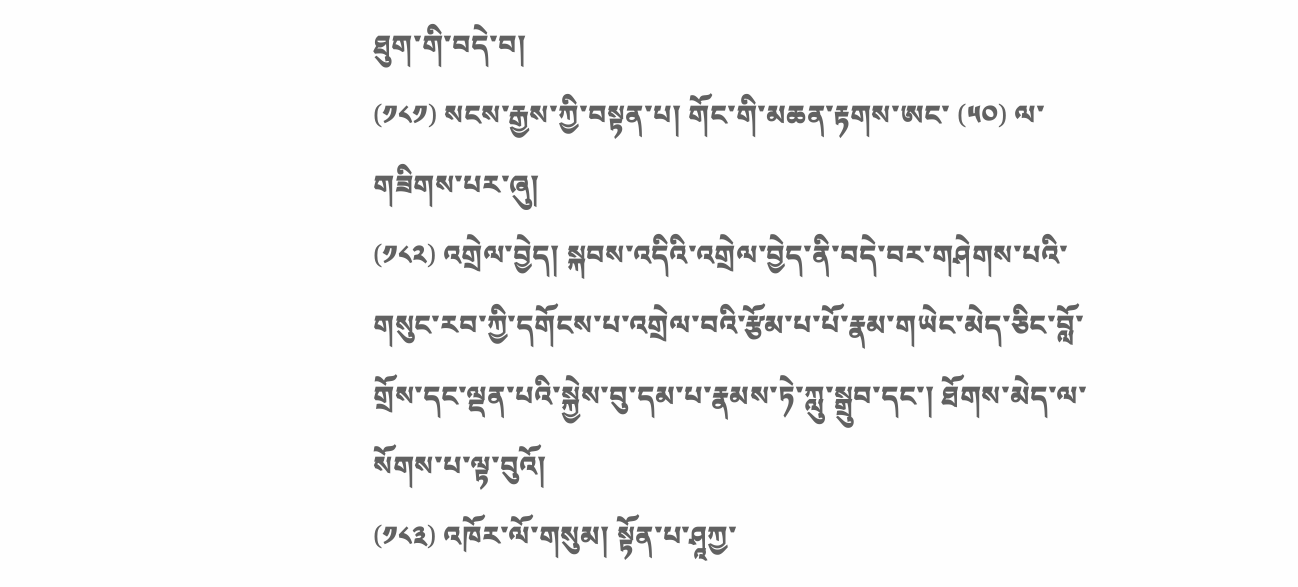ཐུག་གི་བདེ་བ།
(༡༨༡) སངས་རྒྱས་ཀྱི་བསྟན་པ། གོང་གི་མཆན་རྟགས་ཨང་ (༥༠) ལ་གཟིགས་པར་ཞུ།
(༡༨༢) འགྲེལ་བྱེད། སྐབས་འདིའི་འགྲེལ་བྱེད་ནི་བདེ་བར་གཤེགས་པའི་གསུང་རབ་ཀྱི་དགོངས་པ་འགྲེལ་བའི་རྩོམ་པ་པོ་རྣམ་གཡེང་མེད་ཅིང་བློ་གྲོས་དང་ལྡན་པའི་སྐྱེས་བུ་དམ་པ་རྣམས་ཏེ་ཀླུ་སྒྲུབ་དང་། ཐོགས་མེད་ལ་སོགས་པ་ལྟ་བུའོ།
(༡༨༣) འཁོར་ལོ་གསུམ། སྟོན་པ་ཤཱཀྱ་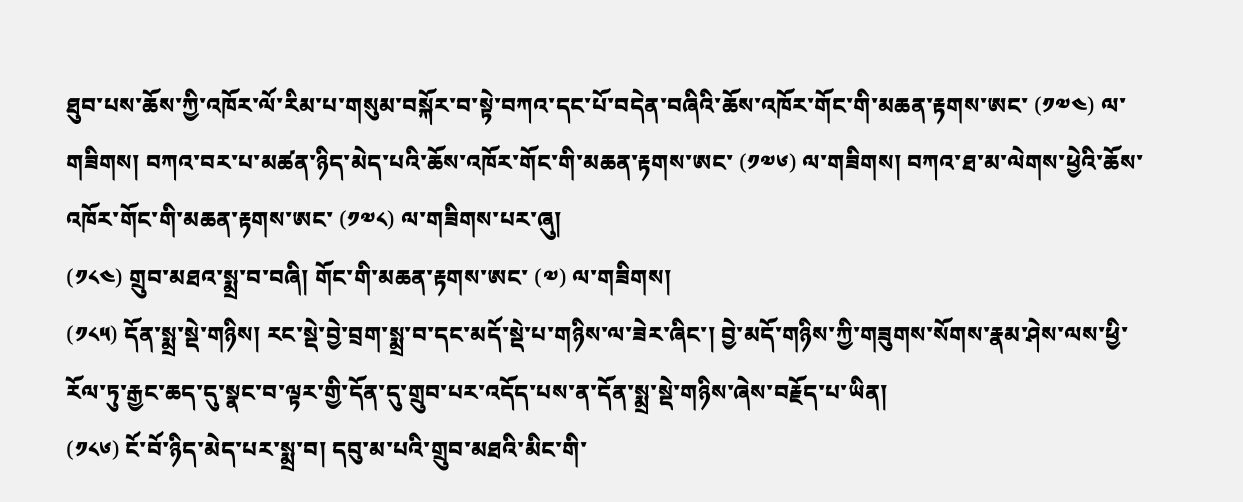ཐུབ་པས་ཆོས་ཀྱི་འཁོར་ལོ་རིམ་པ་གསུམ་བསྐོར་བ་སྟེ་བཀའ་དང་པོ་བདེན་བཞིའི་ཆོས་འཁོར་གོང་གི་མཆན་རྟགས་ཨང་ (༡༧༤) ལ་གཟིགས། བཀའ་བར་པ་མཚན་ཉིད་མེད་པའི་ཆོས་འཁོར་གོང་གི་མཆན་རྟགས་ཨང་ (༡༧༦) ལ་གཟིགས། བཀའ་ཐ་མ་ལེགས་ཕྱེའི་ཆོས་འཁོར་གོང་གི་མཆན་རྟགས་ཨང་ (༡༧༨) ལ་གཟིགས་པར་ཞུ།
(༡༨༤) གྲུབ་མཐའ་སྨྲ་བ་བཞི། གོང་གི་མཆན་རྟགས་ཨང་ (༧) ལ་གཟིགས།
(༡༨༥) དོན་སྨྲ་སྡེ་གཉིས། རང་སྡེ་བྱེ་བྲག་སྨྲ་བ་དང་མདོ་སྡེ་པ་གཉིས་ལ་ཟེར་ཞིང་། བྱེ་མདོ་གཉིས་ཀྱི་གཟུགས་སོགས་རྣམ་ཤེས་ལས་ཕྱི་རོལ་ཏུ་རྒྱང་ཆད་དུ་སྣང་བ་ལྟར་གྱི་དོན་དུ་གྲུབ་པར་འདོད་པས་ན་དོན་སྨྲ་སྡེ་གཉིས་ཞེས་བརྗོད་པ་ཡིན།
(༡༨༦) ངོ་བོ་ཉིད་མེད་པར་སྨྲ་བ། དབུ་མ་པའི་གྲུབ་མཐའི་མིང་གི་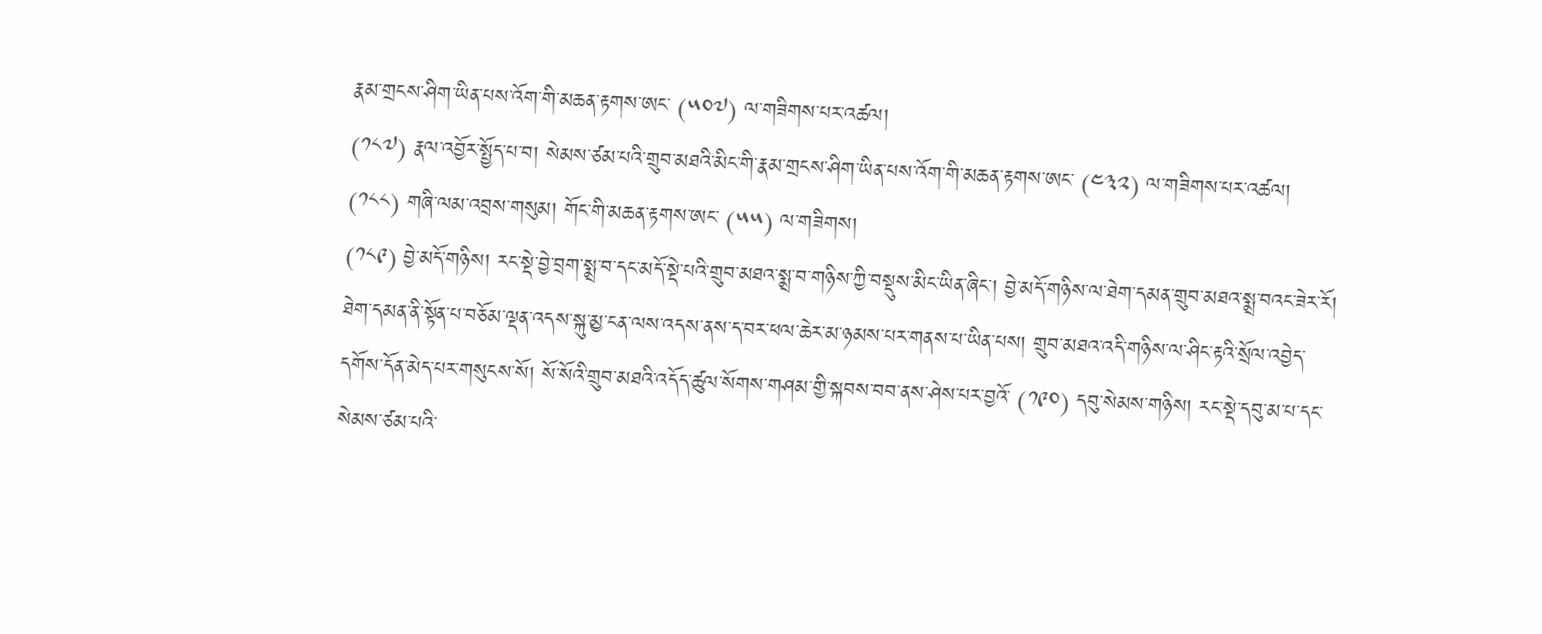རྣམ་གྲངས་ཤིག་ཡིན་པས་འོག་གི་མཆན་རྟགས་ཨང་ (༥༠༧) ལ་གཟིགས་པར་འཚལ།
(༡༨༧) རྣལ་འབྱོར་སྤྱོད་པ་བ། སེམས་ཙམ་པའི་གྲུབ་མཐའི་མིང་གི་རྣམ་གྲངས་ཤིག་ཡིན་པས་འོག་གི་མཆན་རྟགས་ཨང་ (༤༣༢) ལ་གཟིགས་པར་འཚལ།
(༡༨༨) གཞི་ལམ་འབྲས་གསུམ། གོང་གི་མཆན་རྟགས་ཨང་ (༥༥) ལ་གཟིགས།
(༡༨༩) བྱེ་མདོ་གཉིས། རང་སྡེ་བྱེ་བྲག་སྨྲ་བ་དང་མདོ་སྡེ་པའི་གྲུབ་མཐའ་སྨྲ་བ་གཉིས་ཀྱི་བསྡུས་མིང་ཡིན་ཞིང་། བྱེ་མདོ་གཉིས་ལ་ཐེག་དམན་གྲུབ་མཐའ་སྨྲ་བའང་ཟེར་རོ། ཐེག་དམན་ནི་སྟོན་པ་བཅོམ་ལྡན་འདས་སྐུ་མྱ་ངན་ལས་འདས་ནས་ད་བར་ཕལ་ཆེར་མ་ཉམས་པར་གནས་པ་ཡིན་པས། གྲུབ་མཐའ་འདི་གཉིས་ལ་ཤིང་རྟའི་སྲོལ་འབྱེད་དགོས་དོན་མེད་པར་གསུངས་སོ། སོ་སོའི་གྲུབ་མཐའི་འདོད་ཚུལ་སོགས་གཤམ་གྱི་སྐབས་བབ་ནས་ཤེས་པར་བྱའོ་ (༡༩༠) དབུ་སེམས་གཉིས། རང་སྡེ་དབུ་མ་པ་དང་སེམས་ཙམ་པའི་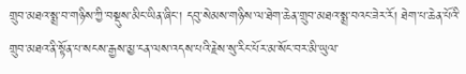གྲུབ་མཐའ་སྨྲ་བ་གཉིས་ཀྱི་བསྡུས་མིང་ཡིན་ཞིང་། དབུ་སེམས་གཉིས་ལ་ཐེག་ཆེན་གྲུབ་མཐའ་སྨྲ་བའང་ཟེར་རོ། ཐེག་པ་ཆེན་པོའི་གྲུབ་མཐའ་ནི་སྟོན་པ་སངས་རྒྱས་མྱ་ངན་ལས་འདས་པའི་རྗེས་སུ་རིང་པོར་མ་སོང་བར་མི་ཡུལ་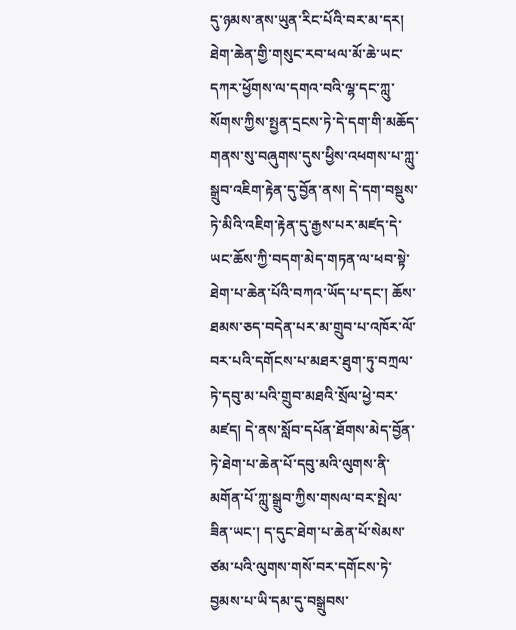དུ་ཉམས་ནས་ཡུན་རིང་པོའི་བར་མ་དར། ཐེག་ཆེན་གྱི་གསུང་རབ་ཕལ་མོ་ཆེ་ཡང་དཀར་ཕྱོགས་ལ་དགའ་བའི་ལྷ་དང་ཀླུ་སོགས་ཀྱིས་སྤྱན་དྲངས་ཏེ་དེ་དག་གི་མཆོད་གནས་སུ་བཞུགས་དུས་ཕྱིས་འཕགས་པ་ཀླུ་སྒྲུབ་འཇིག་རྟེན་དུ་བྱོན་ནས། དེ་དག་བསྡུས་ཏེ་མིའི་འཇིག་རྟེན་དུ་རྒྱས་པར་མཛད་དེ་ཡང་ཆོས་ཀྱི་བདག་མེད་གཏན་ལ་ཕབ་སྟེ་ཐེག་པ་ཆེན་པོའི་བཀའ་ཡོད་པ་དང་། ཆོས་ཐམས་ཅད་བདེན་པར་མ་གྲུབ་པ་འཁོར་ལོ་བར་པའི་དགོངས་པ་མཐར་ཐུག་ཏུ་བཀྲལ་ཏེ་དབུ་མ་པའི་གྲུབ་མཐའི་སྲོལ་ཕྱེ་བར་མཛད། དེ་ནས་སློབ་དཔོན་ཐོགས་མེད་བྱོན་ཏེ་ཐེག་པ་ཆེན་པོ་དབུ་མའི་ལུགས་ནི་མགོན་པོ་ཀླུ་སྒྲུབ་ཀྱིས་གསལ་བར་སྤེལ་ཟིན་ཡང་། ད་དུང་ཐེག་པ་ཆེན་པོ་སེམས་ཙམ་པའི་ལུགས་གསོ་བར་དགོངས་ཏེ་བྱམས་པ་ཡི་དམ་དུ་བསྒྲུབས་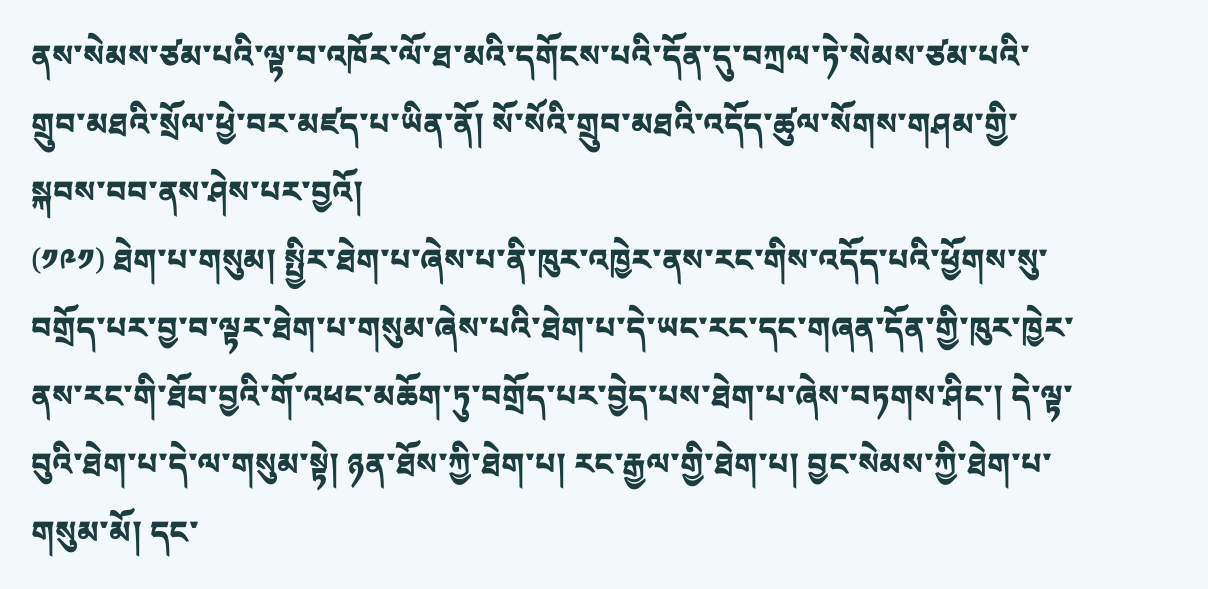ནས་སེམས་ཙམ་པའི་ལྟ་བ་འཁོར་ལོ་ཐ་མའི་དགོངས་པའི་དོན་དུ་བཀྲལ་ཏེ་སེམས་ཙམ་པའི་གྲུབ་མཐའི་སྲོལ་ཕྱེ་བར་མཛད་པ་ཡིན་ནོ། སོ་སོའི་གྲུབ་མཐའི་འདོད་ཚུལ་སོགས་གཤམ་གྱི་སྐབས་བབ་ནས་ཤེས་པར་བྱའོ།
(༡༩༡) ཐེག་པ་གསུམ། སྤྱིར་ཐེག་པ་ཞེས་པ་ནི་ཁུར་འཁྱེར་ནས་རང་གིས་འདོད་པའི་ཕྱོགས་སུ་བགྲོད་པར་བྱ་བ་ལྟར་ཐེག་པ་གསུམ་ཞེས་པའི་ཐེག་པ་དེ་ཡང་རང་དང་གཞན་དོན་གྱི་ཁུར་ཁྱེར་ནས་རང་གི་ཐོབ་བྱའི་གོ་འཕང་མཆོག་ཏུ་བགྲོད་པར་བྱེད་པས་ཐེག་པ་ཞེས་བཏགས་ཤིང་། དེ་ལྟ་བུའི་ཐེག་པ་དེ་ལ་གསུམ་སྟེ། ཉན་ཐོས་ཀྱི་ཐེག་པ། རང་རྒྱལ་གྱི་ཐེག་པ། བྱང་སེམས་ཀྱི་ཐེག་པ་གསུམ་མོ། དང་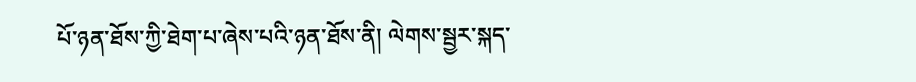པོ་ཉན་ཐོས་ཀྱི་ཐེག་པ་ཞེས་པའི་ཉན་ཐོས་ནི། ལེགས་སྦྱར་སྐད་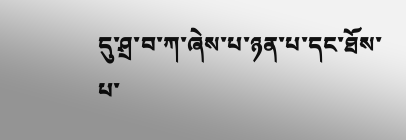དུ་ཤྲ་བ་ཀ་ཞེས་པ་ཉན་པ་དང་ཐོས་པ་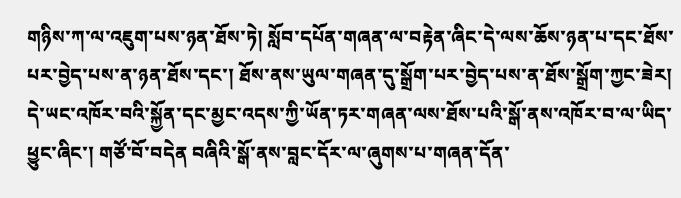གཉིས་ཀ་ལ་འཇུག་པས་ཉན་ཐོས་ཏེ། སློབ་དཔོན་གཞན་ལ་བརྟེན་ཞིང་དེ་ལས་ཆོས་ཉན་པ་དང་ཐོས་པར་བྱེད་པས་ན་ཉན་ཐོས་དང་། ཐོས་ནས་ཡུལ་གཞན་དུ་སྒྲོག་པར་བྱེད་པས་ན་ཐོས་སྒྲོག་ཀྱང་ཟེར། དེ་ཡང་འཁོར་བའི་སྐྱོན་དང་མྱང་འདས་ཀྱི་ཡོན་ཏར་གཞན་ལས་ཐོས་པའི་སྒོ་ནས་འཁོར་བ་ལ་ཡིད་ཕྱུང་ཞིང་། གཙོ་བོ་བདེན བཞིའི་སྒོ་ནས་བླང་དོར་ལ་ཞུགས་པ་གཞན་དོན་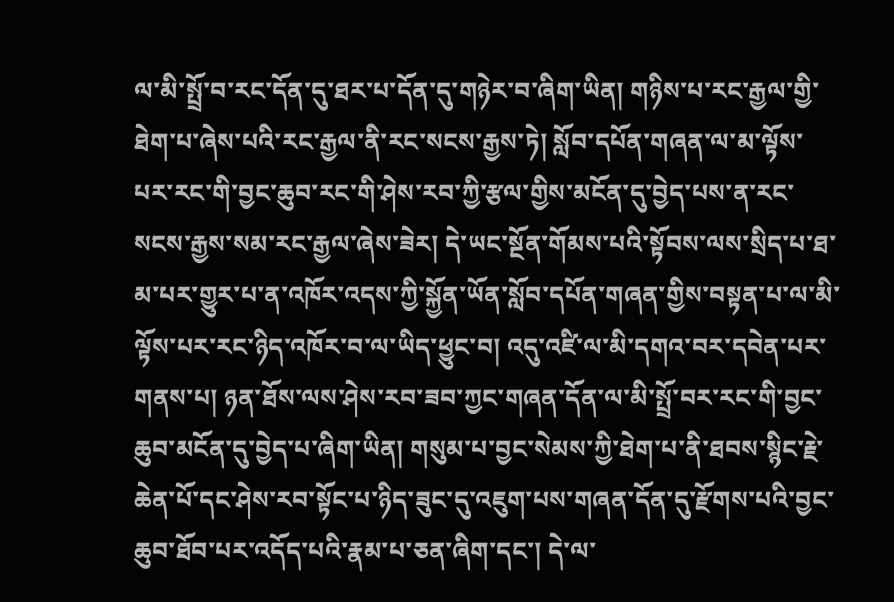ལ་མི་སྤྲོ་བ་རང་དོན་དུ་ཐར་པ་དོན་དུ་གཉེར་བ་ཞིག་ཡིན། གཉིས་པ་རང་རྒྱལ་གྱི་ཐེག་པ་ཞེས་པའི་རང་རྒྱལ་ནི་རང་སངས་རྒྱས་ཏེ། སློབ་དཔོན་གཞན་ལ་མ་ལྟོས་པར་རང་གི་བྱང་ཆུབ་རང་གི་ཤེས་རབ་ཀྱི་རྩལ་གྱིས་མངོན་དུ་བྱེད་པས་ན་རང་སངས་རྒྱས་སམ་རང་རྒྱལ་ཞེས་ཟེར། དེ་ཡང་སྔོན་གོམས་པའི་སྟོབས་ལས་སྲིད་པ་ཐ་མ་པར་གྱུར་པ་ན་འཁོར་འདས་ཀྱི་སྐྱོན་ཡོན་སློབ་དཔོན་གཞན་གྱིས་བསྟན་པ་ལ་མི་ལྟོས་པར་རང་ཉིད་འཁོར་བ་ལ་ཡིད་ཕྱུང་བ། འདུ་འཛི་ལ་མི་དགའ་བར་དབེན་པར་གནས་པ། ཉན་ཐོས་ལས་ཤེས་རབ་ཟབ་ཀྱང་གཞན་དོན་ལ་མི་སྤྲོ་བར་རང་གི་བྱང་ཆུབ་མངོན་དུ་བྱེད་པ་ཞིག་ཡིན། གསུམ་པ་བྱང་སེམས་ཀྱི་ཐེག་པ་ནི་ཐབས་སྙིང་རྗེ་ཆེན་པོ་དང་ཤེས་རབ་སྟོང་པ་ཉིད་ཟུང་དུ་འཇུག་པས་གཞན་དོན་དུ་རྫོགས་པའི་བྱང་ཆུབ་ཐོབ་པར་འདོད་པའི་རྣམ་པ་ཅན་ཞིག་དང་། དེ་ལ་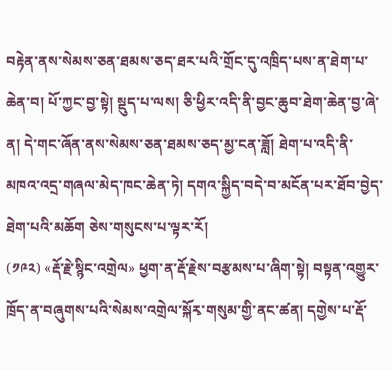བརྟེན་ནས་སེམས་ཅན་ཐམས་ཅད་ཐར་པའི་གྲོང་དུ་འཁྲིད་པས་ན་ཐེག་པ་ཆེན་བ། པོ་ཀྱང་བྱ་སྟེ། སྡུད་པ་ལས། ཅི་ཕྱིར་འདི་ནི་བྱང་ཆུབ་ཐེག་ཆེན་བྱ་ཞེ་ན། དེ་གང་ཞོན་ནས་སེམས་ཅན་ཐམས་ཅད་མྱ་ངན་ཟློ། ཐེག་པ་འདི་ནི་མཁའ་འདྲ་གཞལ་མེད་ཁང་ཆེན་ཏེ། དགའ་སྐྱིད་བདེ་བ་མངོན་པར་ཐོབ་བྱེད་ཐེག་པའི་མཆོག ཅེས་གསུངས་པ་ལྟར་རོ།
(༡༩༢) «རྡོ་རྗེ་སྙིང་འགྲེལ» ཕྱག་ན་རྡོ་རྗེས་བརྩམས་པ་ཞིག་སྟེ། བསྟན་འགྱུར་ཁྲོད་ན་བཞུགས་པའི་སེམས་འགྲེལ་སྐོརྭ་གསུམ་གྱི་ནང་ཚན། དགྱེས་པ་རྡོ་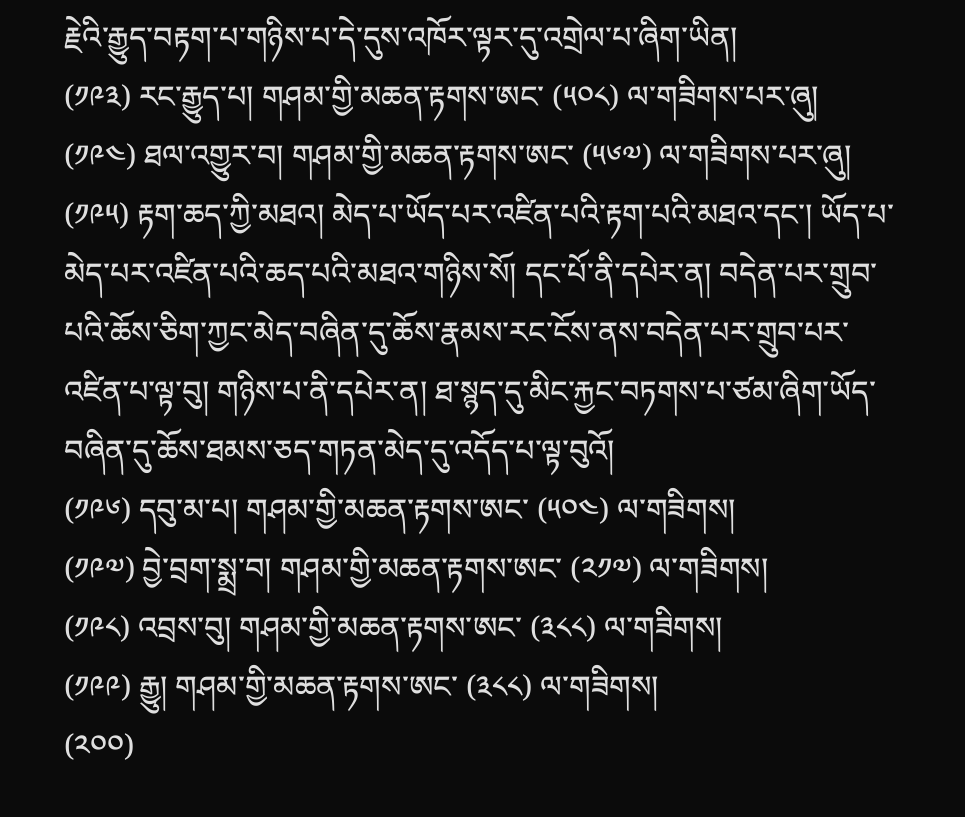རྗེའི་རྒྱུད་བརྟག་པ་གཉིས་པ་དེ་དུས་འཁོར་ལྟར་དུ་འགྲེལ་པ་ཞིག་ཡིན།
(༡༩༣) རང་རྒྱུད་པ། གཤམ་གྱི་མཆན་རྟགས་ཨང་ (༥༠༨) ལ་གཟིགས་པར་ཞུ།
(༡༩༤) ཐལ་འགྱུར་བ། གཤམ་གྱི་མཆན་རྟགས་ཨང་ (༥༦༧) ལ་གཟིགས་པར་ཞུ།
(༡༩༥) རྟག་ཆད་ཀྱི་མཐའ། མེད་པ་ཡོད་པར་འཛིན་པའི་རྟག་པའི་མཐའ་དང་། ཡོད་པ་མེད་པར་འཛིན་པའི་ཆད་པའི་མཐའ་གཉིས་སོ། དང་པོ་ནི་དཔེར་ན། བདེན་པར་གྲུབ་པའི་ཆོས་ཅིག་ཀྱང་མེད་བཞིན་དུ་ཆོས་རྣམས་རང་ངོས་ནས་བདེན་པར་གྲུབ་པར་འཛིན་པ་ལྟ་བུ། གཉིས་པ་ནི་དཔེར་ན། ཐ་སྙད་དུ་མིང་རྐྱང་བཏགས་པ་ཙམ་ཞིག་ཡོད་བཞིན་དུ་ཆོས་ཐམས་ཅད་གཏན་མེད་དུ་འདོད་པ་ལྟ་བུའོ།
(༡༩༦) དབུ་མ་པ། གཤམ་གྱི་མཆན་རྟགས་ཨང་ (༥༠༤) ལ་གཟིགས།
(༡༩༧) བྱེ་བྲག་སྨྲ་བ། གཤམ་གྱི་མཆན་རྟགས་ཨང་ (༢༡༧) ལ་གཟིགས།
(༡༩༨) འབྲས་བུ། གཤམ་གྱི་མཆན་རྟགས་ཨང་ (༣༨༨) ལ་གཟིགས།
(༡༩༩) རྒྱུ། གཤམ་གྱི་མཆན་རྟགས་ཨང་ (༣༨༨) ལ་གཟིགས།
(༢༠༠)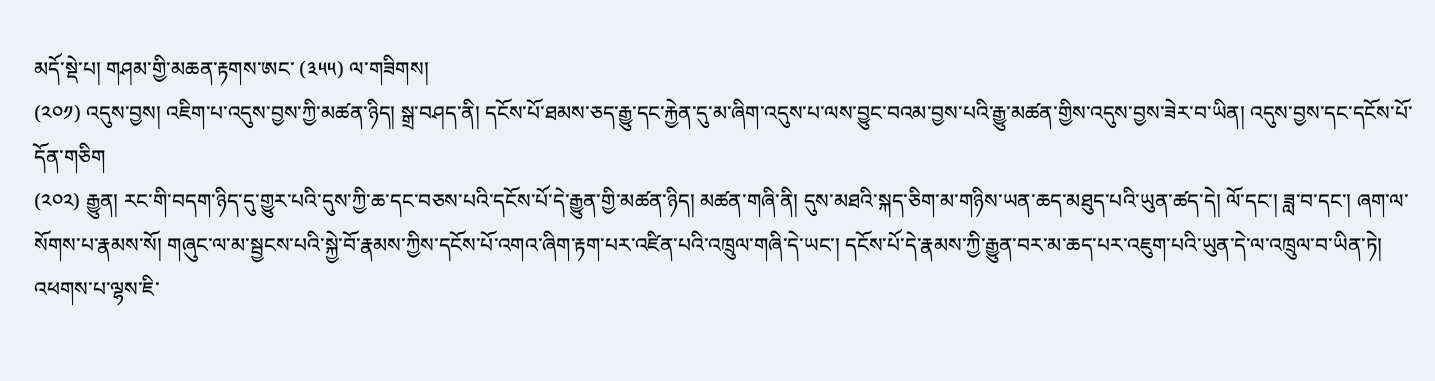མདོ་སྡེ་པ། གཤམ་གྱི་མཆན་རྟགས་ཨང་ (༣༥༥) ལ་གཟིགས།
(༢༠༡) འདུས་བྱས། འཇིག་པ་འདུས་བྱས་ཀྱི་མཚན་ཉིད། སྒྲ་བཤད་ནི། དངོས་པོ་ཐམས་ཅད་རྒྱུ་དང་རྐྱེན་དུ་མ་ཞིག་འདུས་པ་ལས་བྱུང་བའམ་བྱས་པའི་རྒྱུ་མཚན་གྱིས་འདུས་བྱས་ཟེར་བ་ཡིན། འདུས་བྱས་དང་དངོས་པོ་དོན་གཅིག
(༢༠༢) རྒྱུན། རང་གི་བདག་ཉིད་དུ་གྱུར་པའི་དུས་ཀྱི་ཆ་དང་བཅས་པའི་དངོས་པོ་དེ་རྒྱུན་གྱི་མཚན་ཉིད། མཚན་གཞི་ནི། དུས་མཐའི་སྐད་ཅིག་མ་གཉིས་ཡན་ཆད་མཐུད་པའི་ཡུན་ཚད་དེ། ལོ་དང་། ཟླ་བ་དང་། ཞག་ལ་སོགས་པ་རྣམས་སོ། གཞུང་ལ་མ་སྦྱངས་པའི་སྐྱེ་བོ་རྣམས་ཀྱིས་དངོས་པོ་འགའ་ཞིག་རྟག་པར་འཛིན་པའི་འཁྲུལ་གཞི་དེ་ཡང་། དངོས་པོ་དེ་རྣམས་ཀྱི་རྒྱུན་བར་མ་ཆད་པར་འཇུག་པའི་ཡུན་དེ་ལ་འཁྲུལ་བ་ཡིན་ཏེ། འཕགས་པ་ལྷས་ཇི་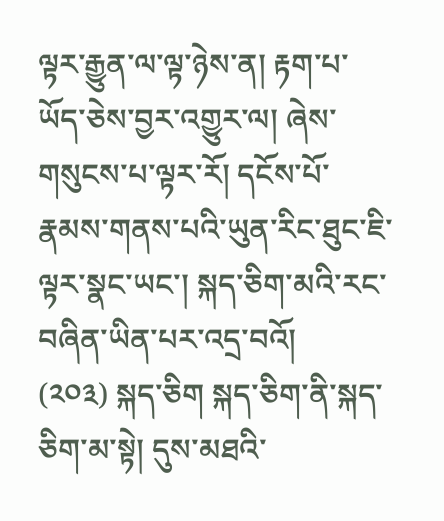ལྟར་རྒྱུན་ལ་ལྟ་ཉེས་ན། རྟག་པ་ཡོད་ཅེས་བྱར་འགྱུར་ལ། ཞེས་གསུངས་པ་ལྟར་རོ། དངོས་པོ་རྣམས་གནས་པའི་ཡུན་རིང་ཐུང་ཇི་ལྟར་སྣང་ཡང་། སྐད་ཅིག་མའི་རང་བཞིན་ཡིན་པར་འདྲ་བའོ།
(༢༠༣) སྐད་ཅིག སྐད་ཅིག་ནི་སྐད་ཅིག་མ་སྟེ། དུས་མཐའི་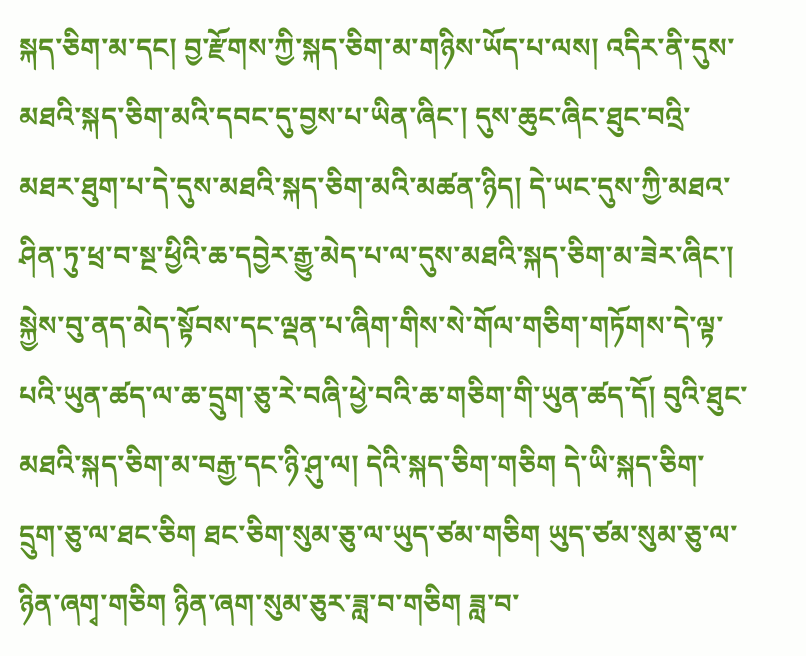སྐད་ཅིག་མ་དང། བྱ་རྫོགས་ཀྱི་སྐད་ཅིག་མ་གཉིས་ཡོད་པ་ལས། འདིར་ནི་དུས་མཐའི་སྐད་ཅིག་མའི་དབང་དུ་བྱས་པ་ཡིན་ཞིང་། དུས་ཆུང་ཞིང་ཐུང་བའྲི་མཐར་ཐུག་པ་དེ་དུས་མཐའི་སྐད་ཅིག་མའི་མཚན་ཉིད། དེ་ཡང་དུས་ཀྱི་མཐའ་ཤིན་ཏུ་ཕྲ་བ་སྔ་ཕྱིའི་ཆ་དབྱེར་རྒྱུ་མེད་པ་ལ་དུས་མཐའི་སྐད་ཅིག་མ་ཟེར་ཞིང་། སྐྱེས་བུ་ནད་མེད་སྟོབས་དང་ལྡན་པ་ཞིག་གིས་སེ་གོལ་གཅིག་གཏོགས་དེ་ལྟ་པའི་ཡུན་ཚད་ལ་ཆ་དྲུག་ཅུ་རེ་བཞི་ཕྱེ་བའི་ཆ་གཅིག་གི་ཡུན་ཚད་དོ། བུའི་ཐུང་མཐའི་སྐད་ཅིག་མ་བརྒྱ་དང་ཉི་ཤུ་ལ། དེའི་སྐད་ཅིག་གཅིག དེ་ཡི་སྐད་ཅིག་དྲུག་ཅུ་ལ་ཐང་ཅིག ཐང་ཅིག་སུམ་ཅུ་ལ་ཡུད་ཙམ་གཅིག ཡུད་ཙམ་སུམ་ཅུ་ལ་ཉིན་ཞགྭ་གཅིག ཉིན་ཞག་སུམ་ཅུར་ཟླ་བ་གཅིག ཟླ་བ་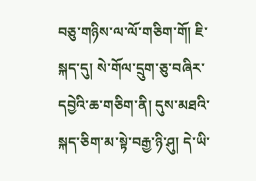བཅུ་གཉིས་ལ་ལོ་གཅིག་གོ། ཇི་སྐད་དུ། སེ་གོལ་དྲུག་ཅུ་བཞིར་དབྱེའི་ཆ་གཅིག་ནི། དུས་མཐའི་སྐད་ཅིག་མ་སྟེ་བརྒྱ་ཉི་ཤུ། དེ་ཡི་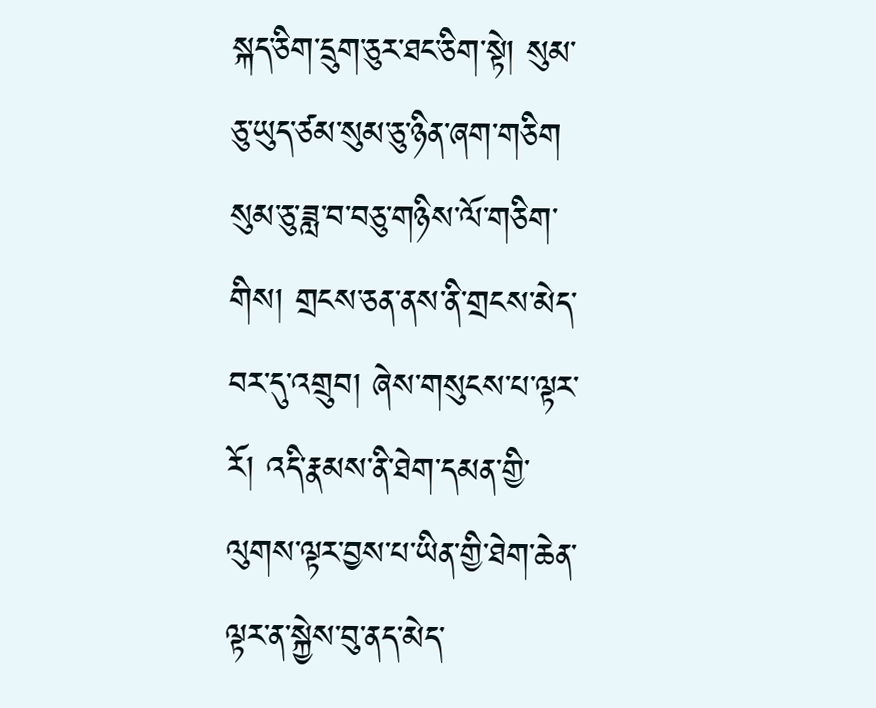སྐད་ཅིག་དྲུག་ཅུར་ཐང་ཅིག་སྟེ། སུམ་ཅུ་ཡུད་ཙམ་སུམ་ཅུ་ཉིན་ཞག་གཅིག སུམ་ཅུ་ཟླ་བ་བཅུ་གཉིས་ལོ་གཅིག་གིས། གྲངས་ཅན་ནས་ནི་གྲངས་མེད་བར་དུ་འགྲུབ། ཞེས་གསུངས་པ་ལྟར་རོ། འདི་རྣམས་ནི་ཐེག་དམན་གྱི་ལུགས་ལྟར་བྱས་པ་ཡིན་གྱི་ཐེག་ཆེན་ལྟར་ན་སྐྱེས་བུ་ནད་མེད་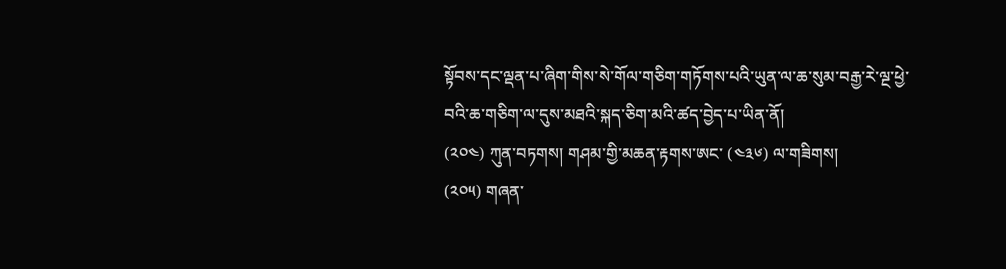སྟོབས་དང་ལྡན་པ་ཞིག་གིས་སེ་གོལ་གཅིག་གཏོགས་པའི་ཡུན་ལ་ཆ་སུམ་བརྒྱ་ཪེ་ལྔ་ཕྱེ་བའི་ཆ་གཅིག་ལ་དུས་མཐའི་སྐད་ཅིག་མའི་ཚད་བྱེད་པ་ཡིན་ནོ།
(༢༠༤) ཀུན་བཏགས། གཤམ་གྱི་མཆན་རྟགས་ཨང་ (༤༣༦) ལ་གཟིགས།
(༢༠༥) གཞན་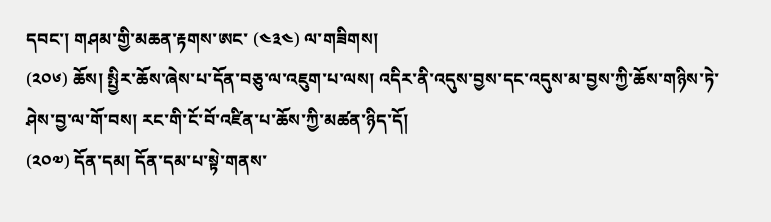དབང་། གཤམ་གྱི་མཆན་རྟགས་ཨང་ (༤༣༤) ལ་གཟིགས།
(༢༠༦) ཆོས། སྤྱིར་ཆོས་ཞེས་པ་དོན་བཅུ་ལ་འཇུག་པ་ལས། འདིར་ནི་འདུས་བྱས་དང་འདུས་མ་བྱས་ཀྱི་ཆོས་གཉིས་ཏེ་ཤེས་བྱ་ལ་གོ་བས། རང་གི་ངོ་བོ་འཛིན་པ་ཆོས་ཀྱི་མཚན་ཉིད་དོ།
(༢༠༧) དོན་དམ། དོན་དམ་པ་སྟེ་གནས་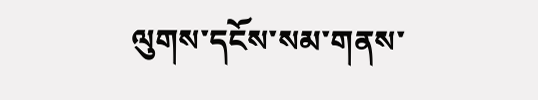ལུགས་དངོས་སམ་གནས་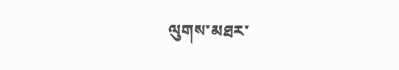ལུགས་མཐར་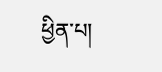ཕྱིན་པ།